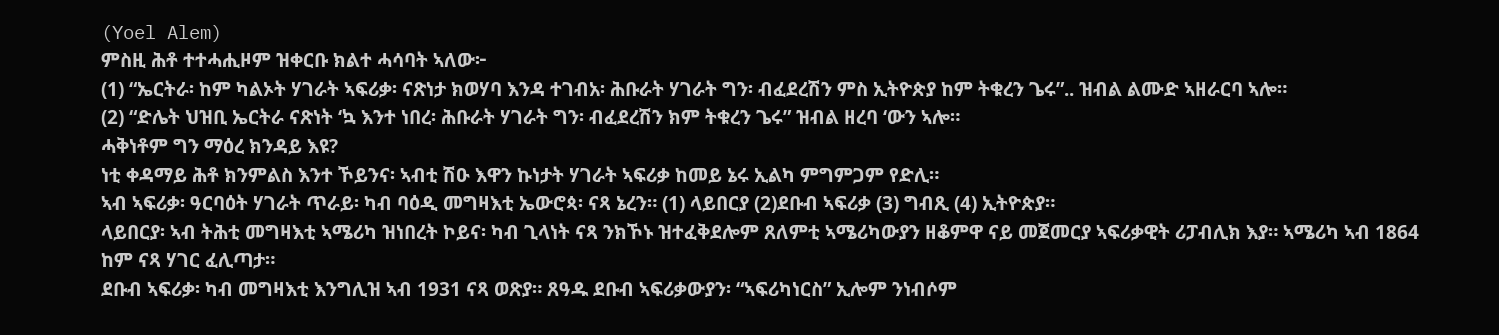(Yoel Alem)
ምስዚ ሕቶ ተተሓሒዞም ዝቀርቡ ክልተ ሓሳባት ኣለው፦
(1) “ኤርትራ፡ ከም ካልኦት ሃገራት ኣፍሪቃ፡ ናጽነታ ክወሃባ እንዳ ተገብአ፡ ሕቡራት ሃገራት ግን፡ ብፈደረሽን ምስ ኢትዮጵያ ከም ትቁረን ጌሩ”.. ዝብል ልሙድ ኣዘራርባ ኣሎ።
(2) “ድሌት ህዝቢ ኤርትራ ናጽነት ‘ኳ እንተ ነበረ፡ ሕቡራት ሃገራት ግን፡ ብፈደረሽን ክም ትቁረን ጌሩ” ዝብል ዘረባ ‘ውን ኣሎ።
ሓቅነቶም ግን ማዕረ ክንዳይ እዩ?
ነቲ ቀዳማይ ሕቶ ክንምልስ እንተ ኾይንና፡ ኣብቲ ሽዑ እዋን ኩነታት ሃገራት ኣፍሪቃ ከመይ ኔሩ ኢልካ ምግምጋም የድሊ።
ኣብ ኣፍሪቃ፡ ዓርባዕት ሃገራት ጥራይ፡ ካብ ባዕዲ መግዛእቲ ኤውሮጳ፡ ናጻ ኔረን። (1) ላይበርያ (2)ደቡብ ኣፍሪቃ (3) ግብጺ (4) ኢትዮጵያ።
ላይበርያ፡ ኣብ ትሕቲ መግዛእቲ ኣሜሪካ ዝነበረት ኮይና፡ ካብ ጊላነት ናጻ ንክኾኑ ዝተፈቅደሎም ጸለምቲ ኣሜሪካውያን ዘቆምዋ ናይ መጀመርያ ኣፍሪቃዊት ሪፓብሊክ እያ። ኣሜሪካ ኣብ 1864 ከም ናጻ ሃገር ፈሊጣታ።
ደቡብ ኣፍሪቃ፡ ካብ መግዛእቲ እንግሊዝ ኣብ 1931 ናጻ ወጽያ። ጸዓዱ ደቡብ ኣፍሪቃውያን፡ “ኣፍሪካነርስ” ኢሎም ንነብሶም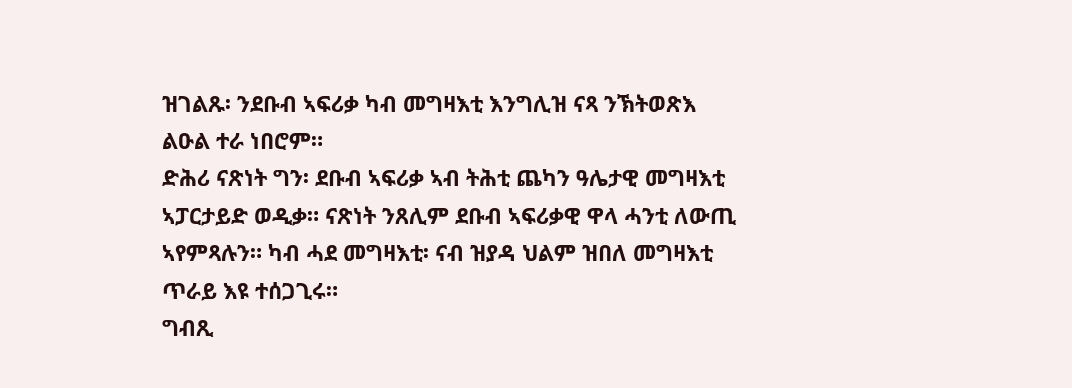ዝገልጹ፡ ንደቡብ ኣፍሪቃ ካብ መግዛእቲ እንግሊዝ ናጻ ንኽትወጽእ ልዑል ተራ ነበሮም።
ድሕሪ ናጽነት ግን፡ ደቡብ ኣፍሪቃ ኣብ ትሕቲ ጨካን ዓሌታዊ መግዛእቲ ኣፓርታይድ ወዲቃ። ናጽነት ንጸሊም ደቡብ ኣፍሪቃዊ ዋላ ሓንቲ ለውጢ ኣየምጻሉን። ካብ ሓደ መግዛእቲ፡ ናብ ዝያዳ ህልም ዝበለ መግዛእቲ ጥራይ እዩ ተሰጋጊሩ።
ግብጺ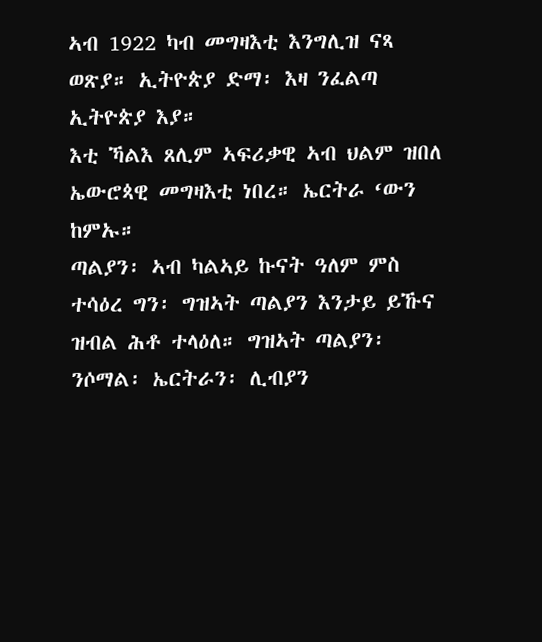ኣብ 1922 ካብ መግዛእቲ እንግሊዝ ናጻ ወጽያ። ኢትዮጵያ ድማ፡ እዛ ንፈልጣ ኢትዮጵያ እያ።
እቲ ኻልእ ጸሊም ኣፍሪቃዊ ኣብ ህልም ዝበለ ኤውሮጳዊ መግዛእቲ ነበረ። ኤርትራ ‘ውን ከምኡ።
ጣልያን፡ ኣብ ካልኣይ ኩናት ዓለም ምስ ተሳዕረ ግን፡ ግዝኣት ጣልያን እንታይ ይኹና ዝብል ሕቶ ተላዕለ። ግዝኣት ጣልያን፡ ንሶማል፡ ኤርትራን፡ ሊብያን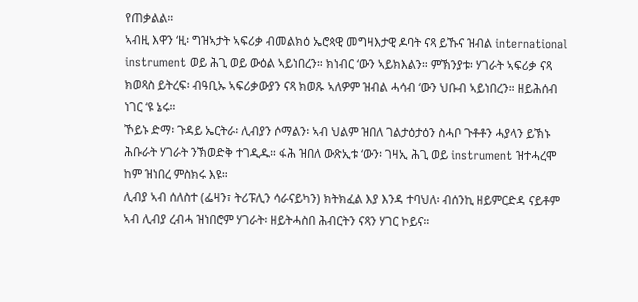የጠቃልል።
ኣብዚ እዋን ‘ዚ፡ ግዝኣታት ኣፍሪቃ ብመልክዕ ኤሮጳዊ መግዛእታዊ ዶባት ናጻ ይኹና ዝብል international instrument ወይ ሕጊ ወይ ውዕል ኣይነበረን። ክነብር ‘ውን ኣይክእልን። ምኽንያቱ፡ ሃገራት ኣፍሪቃ ናጻ ክወጻስ ይትረፍ፡ ብዓቢኡ ኣፍሪቃውያን ናጻ ክወጹ ኣለዎም ዝብል ሓሳብ ‘ውን ህቡብ ኣይነበረን። ዘይሕሰብ ነገር ‘ዩ ኔሩ።
ኾይኑ ድማ፡ ጉዳይ ኤርትራ፡ ሊብያን ሶማልን፡ ኣብ ህልም ዝበለ ገልታዕታዕን ስሓቦ ጉቶቶን ሓያላን ይኽኑ ሕቡራት ሃገራት ንኽወድቅ ተገዲዱ። ፋሕ ዝበለ ውጽኢቱ ‘ውን፡ ገዛኢ ሕጊ ወይ instrument ዝተሓረሞ ከም ዝነበረ ምስክሩ እዩ።
ሊብያ ኣብ ሰለስተ (ፌዛን፣ ትሪፑሊን ሳራናይካን) ክትክፈል እያ እንዳ ተባህለ፡ ብሰንኪ ዘይምርድዳ ናይቶም ኣብ ሊብያ ረብሓ ዝነበሮም ሃገራት፡ ዘይትሓስበ ሕብርትን ናጻን ሃገር ኮይና።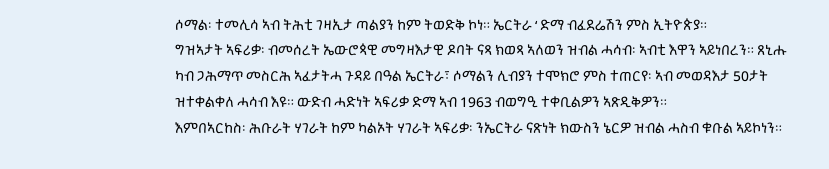ሶማል፡ ተመሊሳ ኣብ ትሕቲ ገዛኢታ ጣልያን ከም ትወድቅ ኮነ። ኤርትራ ‘ ድማ ብፈደሬሽን ምስ ኢትዮጵያ።
ግዝኣታት ኣፍሪቃ፡ ብመሰረት ኤውሮጳዊ መግዛእታዊ ዶባት ናጻ ክወጻ ኣለወን ዝብል ሓሳብ፡ ኣብቲ እዋን ኣይነበረን። ጸኒሑ ካብ ጋሕማጥ መስርሕ ኣፈታትሓ ጉዳይ በዓል ኤርትራ፣ ሶማልን ሊብያን ተሞክሮ ምስ ተጠርየ፡ ኣብ መወዳእታ 50ታት ዝተቀልቀለ ሓሳብ እዩ። ውድብ ሓድነት ኣፍሪቃ ድማ ኣብ 1963 ብወግዒ ተቀቢልዎን ኣጽዲቅዎን።
እምበኣርከስ፡ ሕቡራት ሃገራት ከም ካልኦት ሃገራት ኣፍሪቃ፡ ንኤርትራ ናጽነት ክውስን ኔርዎ ዝብል ሓስብ ቁቡል ኣይኮነን።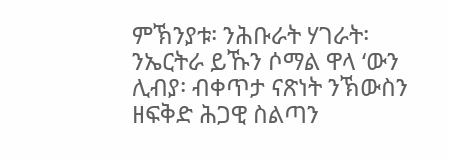ምኽንያቱ፡ ንሕቡራት ሃገራት፡ ንኤርትራ ይኹን ሶማል ዋላ ‘ውን ሊብያ፡ ብቀጥታ ናጽነት ንኽውስን ዘፍቅድ ሕጋዊ ስልጣን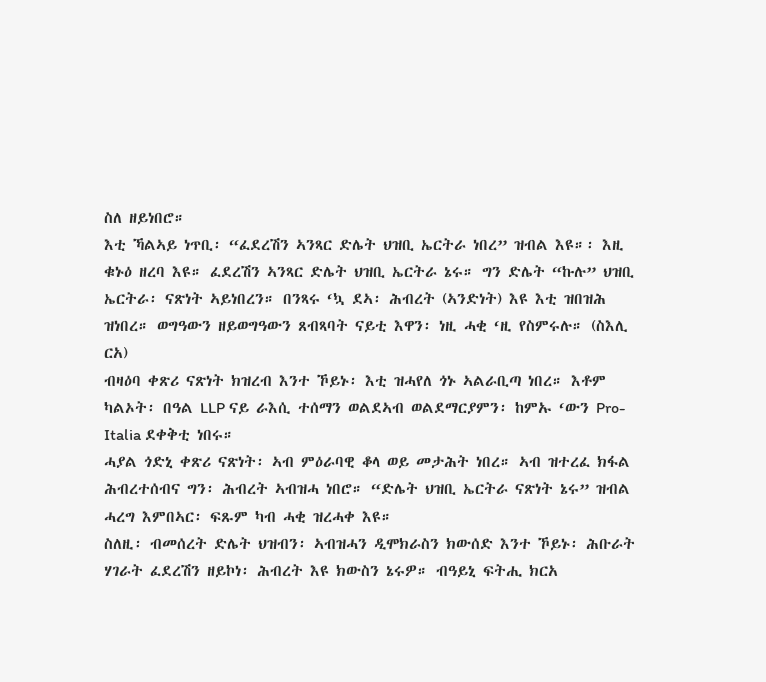ስለ ዘይነበሮ።
እቲ ኻልኣይ ነጥቢ፡ “ፈደረሽን ኣንጻር ድሌት ህዝቢ ኤርትራ ነበረ” ዝብል እዩ።፡ እዚ ቁኑዕ ዘረባ እዩ። ፈደረሽን ኣንጻር ድሌት ህዝቢ ኤርትራ ኔሩ። ግን ድሌት “ኩሉ” ህዝቢ ኤርትራ፡ ናጽነት ኣይነበረን። በንጻሩ ‘ኳ ደኣ፡ ሕብረት (ኣንድነት) እዩ እቲ ዝበዝሕ ዝነበረ። ወግዓውን ዘይወግዓውን ጸብጻባት ናይቲ እዋን፡ ነዚ ሓቂ ‘ዚ የስምሩሉ። (ስእሊ ርአ)
ብዛዕባ ቀጽሪ ናጽነት ክዝረብ እንተ ኾይኑ፡ እቲ ዝሓየለ ጎኑ ኣልራቢጣ ነበረ። እቶም ካልኦት፡ በዓል LLP ናይ ራእሲ ተሰማን ወልደኣብ ወልደማርያምን፡ ከምኡ ‘ውን Pro-Italia ደቀቅቲ ነበሩ።
ሓያል ጎድኒ ቀጽሪ ናጽነት፡ ኣብ ምዕራባዊ ቆላ ወይ መታሕት ነበረ። ኣብ ዝተረፈ ክፋል ሕብረተሰብና ግን፡ ሕብረት ኣብዝሓ ነበሮ። “ድሌት ህዝቢ ኤርትራ ናጽነት ኔሩ” ዝብል ሓረግ እምበኣር፡ ፍጹም ካብ ሓቂ ዝረሓቀ እዩ።
ስለዚ፡ ብመሰረት ድሌት ህዝብን፡ ኣብዝሓን ዲሞክራስን ክውሰድ እንተ ኾይኑ፡ ሕቡራት ሃገራት ፈደረሽን ዘይኮነ፡ ሕብረት እዩ ክውስን ኔሩዎ። ብዓይኒ ፍትሒ ክርአ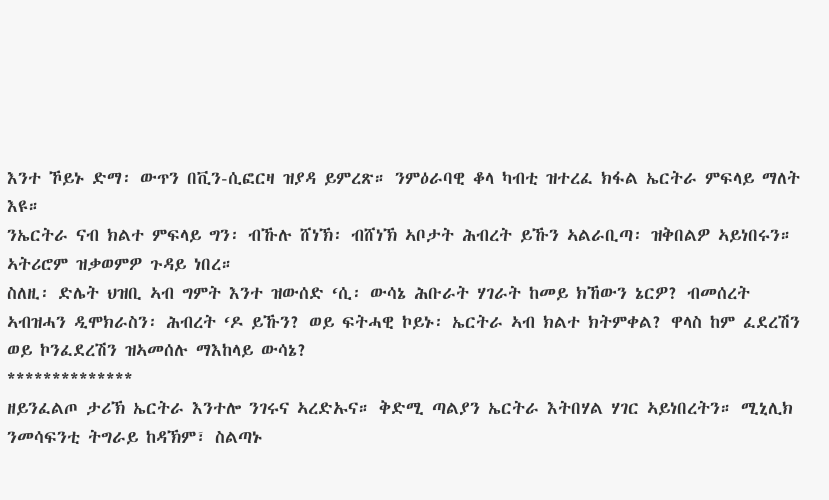እንተ ኾይኑ ድማ፡ ውጥን በቪን-ሲፎርዛ ዝያዳ ይምረጽ። ንምዕራባዊ ቆላ ካብቲ ዝተረፈ ክፋል ኤርትራ ምፍላይ ማለት እዩ።
ንኤርትራ ናብ ክልተ ምፍላይ ግን፡ ብኹሉ ሸነኽ፡ ብሸነኽ ኣቦታት ሕብረት ይኹን ኣልራቢጣ፡ ዝቅበልዎ ኣይነበሩን። ኣትሪሮም ዝቃወምዎ ጉዳይ ነበረ።
ስለዚ፡ ድሌት ህዝቢ ኣብ ግምት እንተ ዝውሰድ ‘ሲ፡ ውሳኔ ሕቡራት ሃገራት ከመይ ክኸውን ኔርዎ? ብመሰረት ኣብዝሓን ዲሞክራስን፡ ሕብረት ‘ዶ ይኹን? ወይ ፍትሓዊ ኮይኑ፡ ኤርትራ ኣብ ክልተ ክትምቀል? ዋላስ ከም ፈደረሽን ወይ ኮንፈደረሽን ዝኣመሰሉ ማእከላይ ውሳኔ?
**************
ዘይንፈልጦ ታሪኽ ኤርትራ እንተሎ ንገሩና ኣረድኡና። ቅድሚ ጣልያን ኤርትራ እትበሃል ሃገር ኣይነበረትን። ሚኒሊክ ንመሳፍንቲ ትግራይ ከዳኽም፣ ስልጣኑ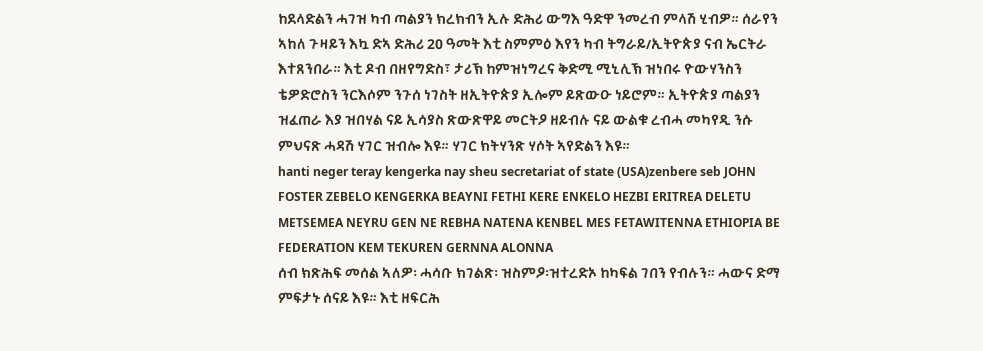ከደላድልን ሓገዝ ካብ ጣልያን ክረክብን ኢሉ ድሕሪ ውግእ ዓድዋ ንመረብ ምላሽ ሂብዎ። ሰራየን ኣከለ ጉዛይን እኳ ድኣ ድሕሪ 20 ዓመት እቲ ስምምዕ እየን ካብ ትግራይ/ኢትዮጵያ ናብ ኤርትራ እተጸንበራ። እቲ ዶብ በዘየግድስ፣ ታሪኽ ከምዝነግረና ቅድሚ ሚኒሊኽ ዝነበሩ ዮውሃንስን ቴዎድሮስን ንርእሶም ንጉሰ ነገስት ዘኢትዮጵያ ኢሎም ይጽውዑ ነይሮም። ኢትዮጵያ ጣልያን ዝፈጠራ እያ ዝበሃል ናይ ኢሳያስ ጽውጽዋይ መርትዖ ዘይብሉ ናይ ውልቁ ረብሓ መካየዲ ንሱ ምህናጽ ሓዳሽ ሃገር ዝብሎ እዩ። ሃገር ክትሃንጽ ሃሶት ኣየድልን እዩ።
hanti neger teray kengerka nay sheu secretariat of state (USA)zenbere seb JOHN FOSTER ZEBELO KENGERKA BEAYNI FETHI KERE ENKELO HEZBI ERITREA DELETU METSEMEA NEYRU GEN NE REBHA NATENA KENBEL MES FETAWITENNA ETHIOPIA BE FEDERATION KEM TEKUREN GERNNA ALONNA
ሰብ ክጽሕፍ መሰል ኣለዎ፡ ሓሳቡ ክገልጽ፡ ዝስምዖ፡ዝተረድኦ ከካፍል ገበን የብሉን። ሓውና ድማ ምፍታኑ ሰናይ እዩ። እቲ ዘፍርሕ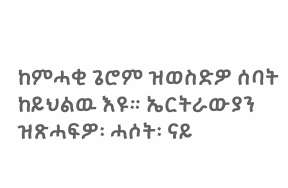ከምሓቂ ጌሮም ዝወስድዎ ሰባት ከይህልዉ እዩ። ኤርትራውያን ዝጽሓፍዎ፡ ሓሶት፡ ናይ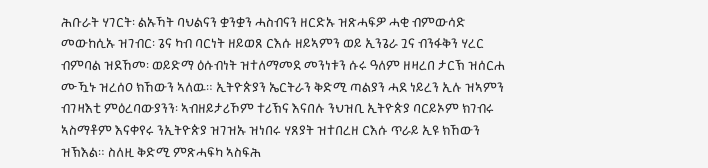ሕቡራት ሃገርት፡ ልኡኻት ባህልናን ቋንቋን ሓስብናን ዘርድኡ ዝጽሓፍዎ ሓቂ ብምውሳድ መውከሲኡ ዝገብር፡ ጌና ካብ ባርነት ዘይወጸ ርእሱ ዘይኣምን ወይ ኢንጌራ ጓና ብንፋቅን ሃረር ብምባል ዝደኸመ፡ ወይድማ ዕሱብነት ዝተለማመደ መንነቱን ሱሩ ዓለም ዘዛረበ ታርኽ ዝሰርሐ ሙዃኑ ዝረሰዐ ክኸውን ኣለዉ። ኢትዮጵያን ኤርትራን ቅድሚ ጣልያን ሓደ ነይረን ኢሉ ዝኣምን ብገዛእቲ ምዕረባውያንን፡ ኣብዘይታሪኾም ተሪኽና እናበሉ ንህዝቢ ኢትዮጵያ ባርይኦም ክገብሩ ኣስማቶም እናቀየሩ ንኢትዮጵያ ዝገዝኡ ዝነበሩ ሃጸያት ዝተበረዘ ርእሱ ጥራይ ኢዩ ክኸውን ዝኽእል። ስለዚ ቅድሚ ምጽሓፍካ ኣስፍሕ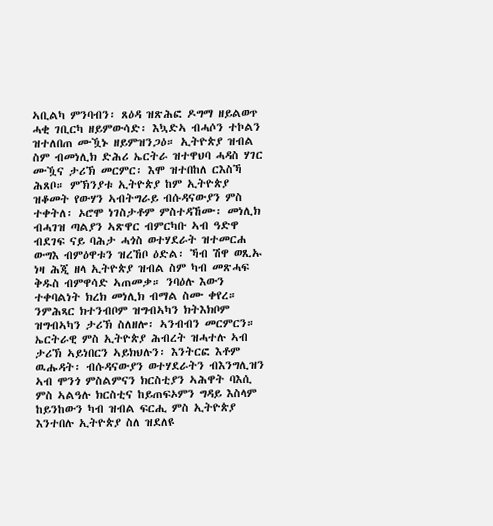ኣቢልካ ምንባብን፡ ጸዕዳ ዝጽሕፎ ዶግማ ዘይልወጥ ሓቂ ገቢርካ ዘይምውሳድ፡ እኳድኣ ብሓሶን ተኮልን ዝተለበጠ ሙዃኑ ዘይምዝንጋዕ። ኢትዮጵያ ዝብል ስም ብመነሊክ ድሕሪ ኤርትራ ዝተዋህባ ሓዳስ ሃገር ሙዃና ታሪኽ መርምር፡ እሞ ዝተበከለ ርእስኻ ሕጸቦ። ምኽንያቱ ኢትዮጵያ ከም ኢትዮጵያ ዝቆመት የውሃን ኣብትግራይ ብሱዳናውያን ምስ ተቀትለ፡ ኦሮሞ ነገስታቶም ምስተዳኸሙ፡ መነሊክ ብሓገዝ ጣልያን ኣጽዋር ብምርካቡ ኣብ ዓድዋ ብደገፍ ናይ ባሕታ ሓጎስ ወተሃደራት ዝተመርሐ ውግእ ብምዕዋቱን ዝረኸቦ ዕድል፡ ኻብ ሽዋ ወጺኡ ነዛ ሕጂ ዘላ ኢትዮጵያ ዝብል ስም ካብ መጽሓፍ ቅዱስ ብምዋሳድ ኣጠመቃ። ንባዕሉ እውን ተቀባልነት ክረክ መነሊክ ብማል ስሙ ቀየረ። ንምሕጻር ክተንብቦም ዝግብኣካን ክትእክቦም ዝግብኣካን ታሪኽ ስለዘሎ፡ ኣንብብን መርምርን። ኤርትራዊ ምስ ኢትዮጵያ ሕብረት ዝሓተሉ ኣብ ታሪኽ ኣይነበርን ኣይክህሉን፡ እንትርፎ እቶም ዉሑዳት፡ ብሱዳናውያን ወተሃደራትን ብእንግሊዝን ኣብ ሞንጎ ምስልምናን ክርስቲያን ኣሕዋት ባእሲ ምስ ኣልዓሉ ክርስቲና ከይጠፍኦምን ግዳይ እስላም ከይንከውን ካብ ዝብል ፍርሒ ምስ ኢትዮጵያ እንተበሉ ኢትዮጵያ ስለ ዝደለዩ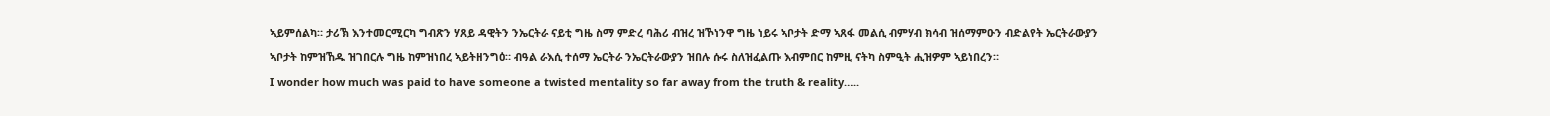ኣይምሰልካ። ታሪኽ እንተመርሚርካ ግብጽን ሃጸይ ዳዊትን ንኤርትራ ናይቲ ግዜ ስማ ምድረ ባሕሪ ብዝረ ዝኾነንዋ ግዜ ነይሩ ኣቦታት ድማ ኣጸፋ መልሲ ብምሃብ ክሳብ ዝሰማምዑን ብድልየት ኤርትራውያን ኣቦታት ከምዝኸዱ ዝገበርሉ ግዜ ከምዝነበረ ኣይትዘንግዕ። ብዓል ራእሲ ተሰማ ኤርትራ ንኤርትራውያን ዝበሉ ሱሩ ስለዝፈልጡ እብምበር ከምዚ ናትካ ስምዒት ሒዝዎም ኣይነበረን።
I wonder how much was paid to have someone a twisted mentality so far away from the truth & reality…..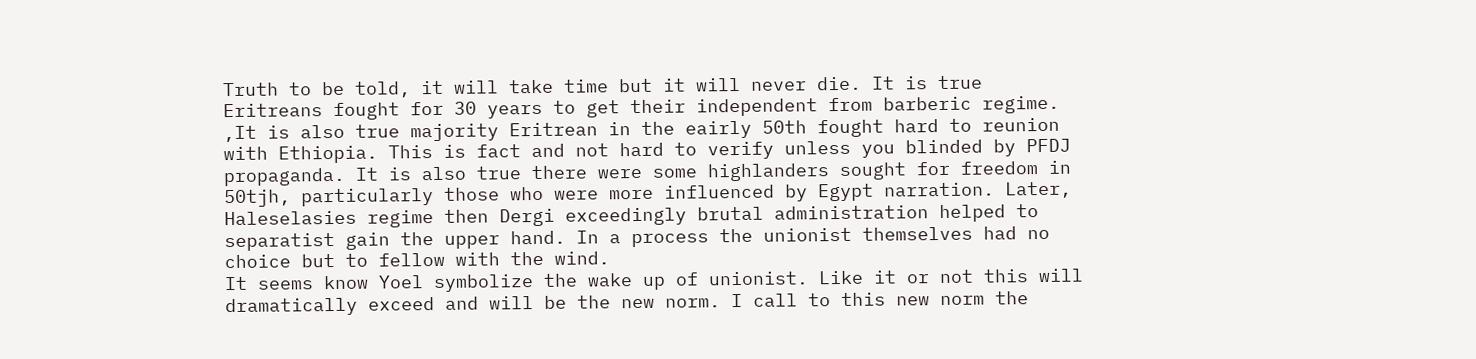Truth to be told, it will take time but it will never die. It is true Eritreans fought for 30 years to get their independent from barberic regime. ,It is also true majority Eritrean in the eairly 50th fought hard to reunion with Ethiopia. This is fact and not hard to verify unless you blinded by PFDJ propaganda. It is also true there were some highlanders sought for freedom in 50tjh, particularly those who were more influenced by Egypt narration. Later, Haleselasies regime then Dergi exceedingly brutal administration helped to separatist gain the upper hand. In a process the unionist themselves had no choice but to fellow with the wind.
It seems know Yoel symbolize the wake up of unionist. Like it or not this will dramatically exceed and will be the new norm. I call to this new norm the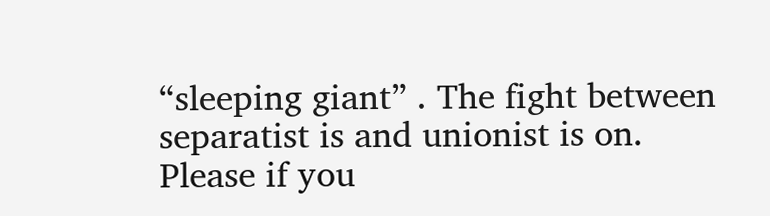“sleeping giant” . The fight between separatist is and unionist is on.
Please if you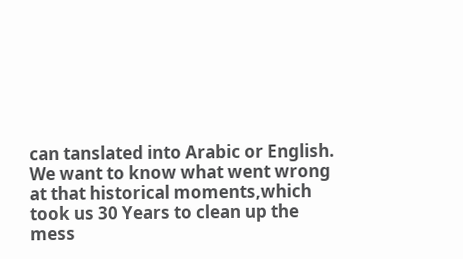can tanslated into Arabic or English. We want to know what went wrong at that historical moments,which took us 30 Years to clean up the mess